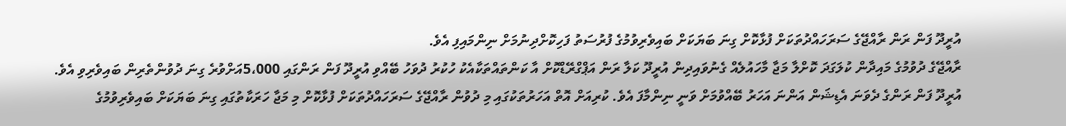އުރީދޫ ފަން ރަން ރާއްޖޭގެ ސަރަހައްދުތަކަށް ފުޅާކޮށް ގިނަ ބަޔަކަށް ބައިވެރިވުމުގެ ފުރުސަތު ފަހިކޮށްދިނުމަށް ނިންމައިފި އެވެ.
ރާއްޖޭގެ ދުވުމުގެ މައިދާން ކުލަގަދަ ކޮށްލާ މަޖާ މާހައުލެއް ގެނުވައިދިން އުރީދޫ ކަލާ ރަން އަޕްގްރޭޑްކޮށް އާ ކަންތައްތަކާއެކު ހުކުރު ދުވަހު ބޭއްވި އުރީދޫ ފަން ރަންގައި 5،000އަށްވުރެ ގިނަ ދުވުންތެރިން ބައިވެރިވި އެވެ.
އުރީދޫ ފަން ރަންގެ ދެވަނަ އެޑިޝަން އަންނަ އަހަރު ބޭއްވުމަށް ވަނީ ނިންމާފަ އެވެ. ކުރިއަށް އޮތް އަހަރުތަކުގައި މި ދުވުން ރާއްޖޭގެ ސަރަހައްދުތަކަށް ފުޅާކޮށް މި މަޖާ ހަރަކާތުގައި ގިނަ ބަޔަކަށް ބައިވެރިވުމުގެ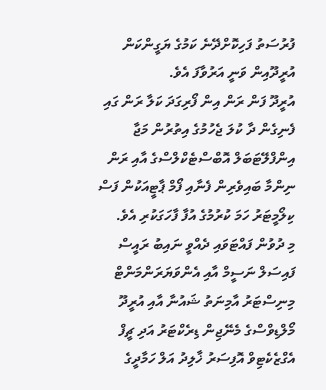ފުރުސަތު ފަހިކޮށްދޭނެ ކަމުގެ ޔަގީންކަން އުރީދޫއިން ވަނީ އަރުވާފަ އެވެ.
އުރީދޫ ފަން ރަން އިން ފޯރިގަދަ ކަލާ ރަން ގައި ފެނިގެން ދާ ކުލަ ޖެހުމުގެ އިތުރުން މަޖާ އިންފްލޭޓަބަލް އޮބްސްޓެކްލްސްގެ އާއި ރަން ނިންމާ ބައިވެރިން ފެނާއި ފޯމް ޕާޓީއަކުން ފަސް ކިލޯމީޓަރު ހަމަ ކުރުމުގެ އުފާ ފާހަގަކުރި އެވެ.
މި ދުވުން ފައްޓަވައި ދެއްވީ ނައިބު ރައީސް ފައިސަލް ނަސީމް އާއި އެންވަޔަރަންމަންޓް މިނިސްޓަރު އާމިނަތު ޝައުނާ އާއި އުރީދޫ މޯލްޑިވްސްގެ މެނޭޖިން ޑިރެކްޓަރު އަދި ޗީފް އެގްޒެކެޓިވް އޮފިސަރު ޚާލިދު އަލް ހަމާދީގެ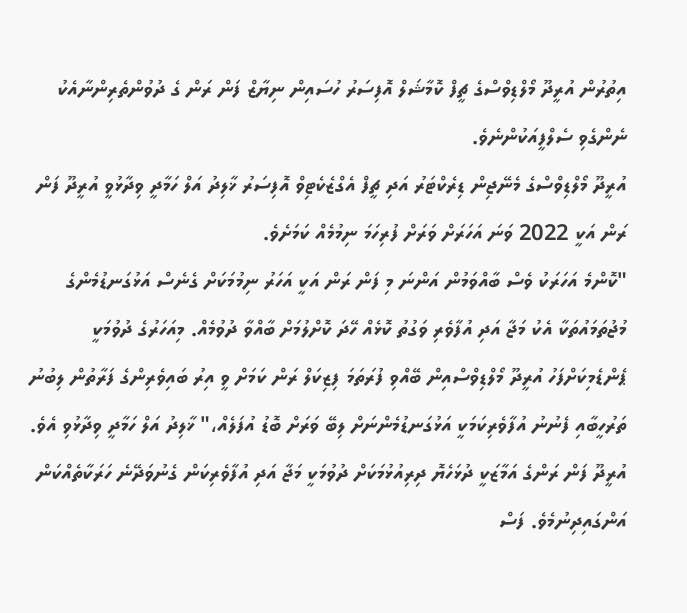އިތުރުން އުރީދޫ މޯލްޑިވްސްގެ ޗީފް ކޮމާޝަލް އޮފިސަރު ހުސައިން ނިޔާޒް ފަން ރަން ގެ ދުވުންތެރިންނާއެކު ނެންގެވި ސެލްފީއަކުންނެވެ.
އުރީދޫ މޯލްޑިވްސްގެ މެނޭޖިން ޑިރެކްޓަރު އަދި ޗީފް އެގްޒެކެޓިވް އޮފިސަރު ޚާލިދު އަލް ހަމާދީ ވިދާޅުވީ އުރީދޫ ފަން ރަން އަކީ 2022 ވަނަ އަހަރަށް ވަރަށް ފުރިހަމަ ނިމުމެއް ކަމަށެވެ.
"ކޮންމެ އަހަރަކު ވެސް ބާއްވަމުން އަންނަ މި ފަން ރަން އަކީ އަހަރު ނިމުމަކަށް ގެނެސް އަޅުގަނޑުމެންގެ މުޖުތަމައުތަކާ އެކު މަޖާ އަދި އުފާވެރި ވަގުތު ކޮޅެއް ހޭދަ ކޮށްލުމަށް ބާއްވާ ދުވުމެއް. މިއަހަރުގެ ދުވުމަކީ ޕެންޑެމިކަށްފަހު އުރީދޫ މޯލްޑިވްސްއިން ބޭއްވި ފުރަތަމަ ފިޒިކަލް ރަން ކަމަށް ވީ އިރު ބައިވެރިންގެ ފަރާތުން ލިބުނު ތަރުހީބާއި ފެނުނު އުފާވެރިކަމަކީ އަޅުގަނޑުމެންނަށް ލިބޭ ވަރަށް ބޮޑު އުފަލެއް،" ޚާލިދު އަލް ހަމާދީ ވިދާޅުވި އެވެ.
އުރީދޫ ފަން ރަންގެ އަމާޒަކީ ދުޅަހެޔޮ ދިރިއުޅުމަކަށް ދުވުމަކީ މަޖާ އަދި އުފާވެރިކަން ގެނުވަދޭނެ ހަރަކާތެއްކަން އަންގައިދިނުމެވެ. ފަސް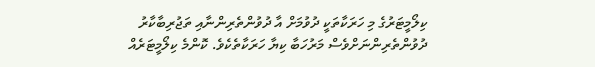ކިލޯމީޓަރުގެ މި ހަރަކާތަކީ ދުވުމަށް އާ ދުވުންތެރިންނާއި ތަޖުރިބާކާރު ދުވުންތެރިންނަށްވެސް މަރުހަބާ ކިޔާ ހަރަކާތެކެވެ. ކޮންމެ ކިލޯމީޓަރެއް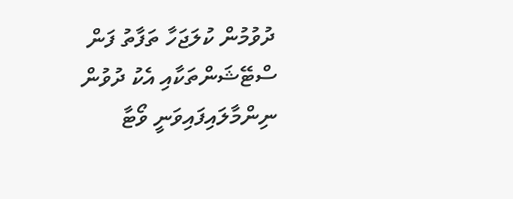ދުވުމުން ކުލަޖަހާ ތަފާތު ފަން ސްޓޭޝަންތަކާއި އެކު ދުވުން ނިންމާލައިފައިވަނީ ވޯޓާ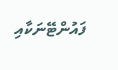ފައުންޓޭނަކާއި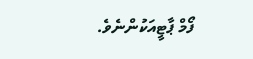ފޯމް ޕާޓީއަކުންނެވެ.